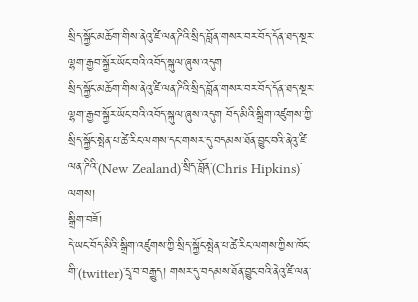སྲིད་སྐྱོང་མཆོག་གིས་ནེའུ་ཛི་ལན་ཌིའི་སྲིད་བློན་གསར་བར་བོད་དོན་ཐད་སྔར་ལྷག་རྒྱབ་སྐྱོར་ཡོང་བའི་འབོད་སྐུལ་ཞུས་འདུག
སྲིད་སྐྱོང་མཆོག་གིས་ནེའུ་ཛི་ལན་ཌིའི་སྲིད་བློན་གསར་བར་བོད་དོན་ཐད་སྔར་ལྷག་རྒྱབ་སྐྱོར་ཡོང་བའི་འབོད་སྐུལ་ཞུས་འདུག བོད་མིའི་སྒྲིག་འཛུགས་ཀྱི་སྲིད་སྐྱོང་སྤེན་པ་ཚེ་རིང་ལགས་དང་གསར་དུ་བདམས་ཐོན་བྱུང་བའི་ནེའུ་ཛི་ལན་ཌིའི་(New Zealand)་སྲིད་བློན་(Chris Hipkins)་ལགས།
སྒྲིག་བཟོ།
དེ་ཡང་བོད་མིའི་སྒྲིག་འཛུགས་ཀྱི་སྲིད་སྐྱོང་སྤེན་པ་ཚེ་རིང་ལགས་ཀྱིས་ཁོང་གི་(twitter)་དྲྭ་བ་བརྒྱུད། གསར་དུ་བདམས་ཐོན་བྱུང་བའི་ནེའུ་ཛི་ལན་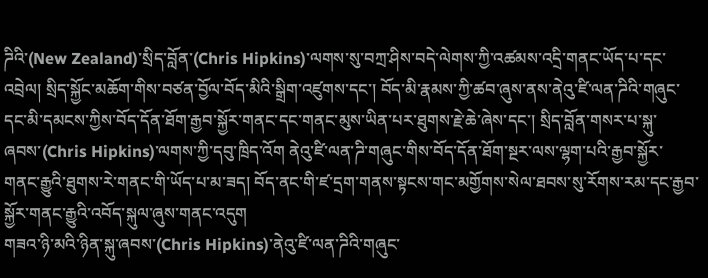ཌིའི་(New Zealand)་སྲིད་བློན་(Chris Hipkins)་ལགས་སུ་བཀྲ་ཤིས་བདེ་ལེགས་ཀྱི་འཚམས་འདྲི་གནང་ཡོད་པ་དང་འབྲེལ། སྲིད་སྐྱོང་མཆོག་གིས་བཙན་བྱོལ་བོད་མིའི་སྒྲིག་འཛུགས་དང་། བོད་མི་རྣམས་ཀྱི་ཚབ་ཞུས་ནས་ནེའུ་ཛི་ལན་ཌིའི་གཞུང་དང་མི་དམངས་ཀྱིས་བོད་དོན་ཐོག་རྒྱབ་སྐྱོར་གནང་དང་གནང་མུས་ཡིན་པར་ཐུགས་རྗེ་ཆེ་ཞེས་དང་། སྲིད་བློན་གསར་པ་སྐུ་ཞབས་(Chris Hipkins)་ལགས་ཀྱི་དབུ་ཁྲིད་འོག ནེའུ་ཛི་ལན་ཌི་གཞུང་གིས་བོད་དོན་ཐོག་སྔར་ལས་ལྷག་པའི་རྒྱབ་སྐྱོར་གནང་རྒྱུའི་ཐུགས་རེ་གནང་གི་ཡོད་པ་མ་ཟད། བོད་ནང་གི་ཛ་དྲག་གནས་སྟངས་གང་མགྱོགས་སེལ་ཐབས་སུ་རོགས་རམ་དང་རྒྱབ་སྐྱོར་གནང་རྒྱུའི་འབོད་སྐུལ་ཞུས་གནང་འདུག
གཟའ་ཉི་མའི་ཉིན་སྐུ་ཞབས་(Chris Hipkins)་ནེའུ་ཛི་ལན་ཌིའི་གཞུང་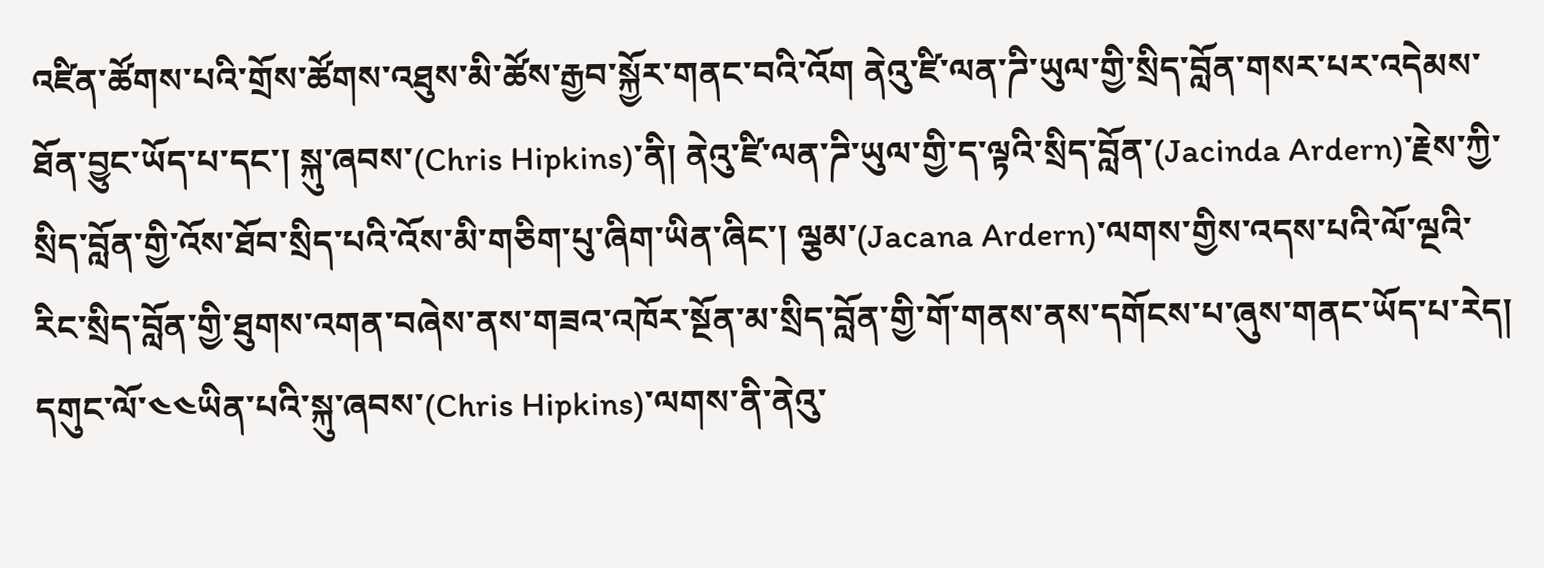འཛིན་ཚོགས་པའི་གྲོས་ཚོགས་འཐུས་མི་ཚོས་རྒྱབ་སྐྱོར་གནང་བའི་འོག ནེའུ་ཛི་ལན་ཌི་ཡུལ་གྱི་སྲིད་བློན་གསར་པར་འདེམས་ཐོན་བྱུང་ཡོད་པ་དང་། སྐུ་ཞབས་(Chris Hipkins)་ནི། ནེའུ་ཛི་ལན་ཌི་ཡུལ་གྱི་ད་ལྟའི་སྲིད་བློན་(Jacinda Ardern)་རྗེས་ཀྱི་སྲིད་བློན་གྱི་འོས་ཐོབ་སྲིད་པའི་འོས་མི་གཅིག་པུ་ཞིག་ཡིན་ཞིང་། ལྕམ་(Jacana Ardern)་ལགས་གྱིས་འདས་པའི་ལོ་ལྔའི་རིང་སྲིད་བློན་གྱི་ཐུགས་འགན་བཞེས་ནས་གཟའ་འཁོར་སྔོན་མ་སྲིད་བློན་གྱི་གོ་གནས་ནས་དགོངས་པ་ཞུས་གནང་ཡོད་པ་རེད།
དགུང་ལོ་༤༤ཡིན་པའི་སྐུ་ཞབས་(Chris Hipkins)་ལགས་ནི་ནེའུ་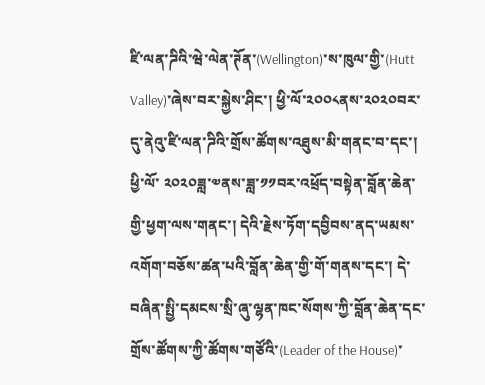ཛི་ལན་ཌིའི་ཝེ་ལེན་ཊོན་(Wellington)་ས་ཁུལ་གྱི་(Hutt Valley)་ཞེས་བར་སྐྱེས་ཤིང་། ཕྱི་ལོ་༢༠༠༨ནས་༢༠༢༠བར་དུ་ནེའུ་ཛི་ལན་ཌིའི་གྲོས་ཚོགས་འཐུས་མི་གནང་བ་དང་། ཕྱི་ལོ་ ༢༠༢༠ཟླ་༧ནས་ཟླ་༡༡བར་འཕྲོད་བསྟེན་བློན་ཆེན་གྱི་ཕྱག་ལས་གནང་། དེའི་རྗེས་ཏོག་དབྱིབས་ནད་ཡམས་འགོག་བཅོས་ཚན་པའི་བློན་ཆེན་གྱི་གོ་གནས་དང་། དེ་བཞིན་སྤྱི་དམངས་སྲི་ཞུ་ལྷན་ཁང་སོགས་ཀྱི་བློན་ཆེན་དང་གྲོས་ཚོགས་ཀྱི་ཚོགས་གཙོའི་(Leader of the House)་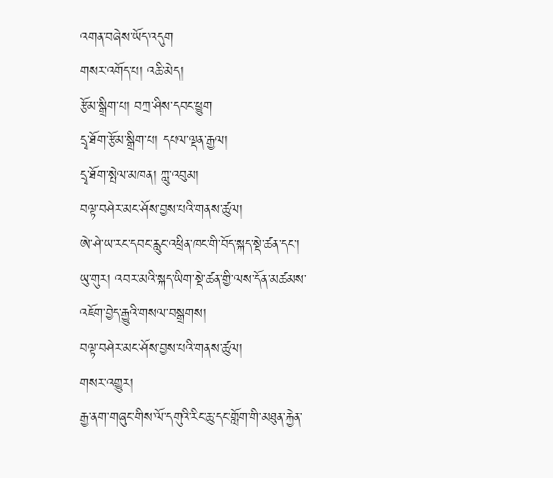འགན་བཞེས་ཡོད་འདུག
གསར་འགོད་པ། འཆི་མེད།
རྩོམ་སྒྲིག་པ། བཀྲ་ཤིས་དབང་ཕྱུག
དྲྭ་ཐོག་རྩོམ་སྒྲིག་པ། དཔལ་ལྡན་རྒྱལ།
དྲྭ་ཐོག་སྤེལ་མཁན། ཀླུ་འབུམ།
བལྟ་བཤེར་མང་ཤོས་བྱས་པའི་གནས་ཚུལ།
ཨེ་ཤེ་ཡ་རང་དབང་རླུང་འཕྲིན་ཁང་གི་བོད་སྐད་སྡེ་ཚན་དང་། ཡུ་གུར། འབར་མའི་སྐད་ཡིག་སྡེ་ཚན་གྱི་ལས་དོན་མཚམས་འཇོག་བྱེད་རྒྱུའི་གསལ་བསྒྲགས།
བལྟ་བཤེར་མང་ཤོས་བྱས་པའི་གནས་ཚུལ།
གསར་འགྱུར།
རྒྱ་ནག་གཞུང་གིས་ལོ་དགུའི་རིང་ཆུ་དང་གློག་གི་མཐུན་རྐྱེན་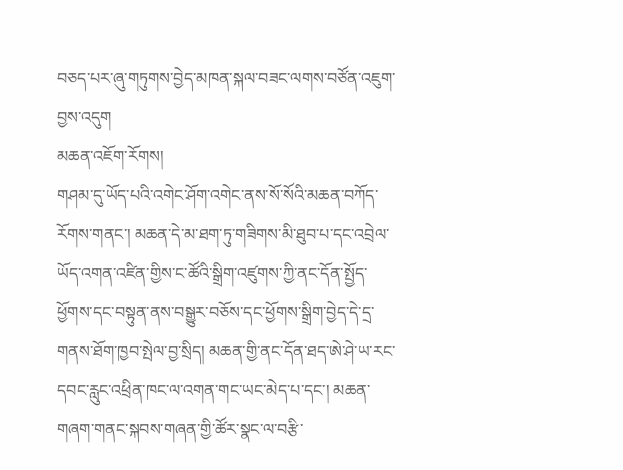བཅད་པར་ཞུ་གཏུགས་བྱེད་མཁན་སྐལ་བཟང་ལགས་བཙོན་འཇུག་བྱས་འདུག
མཆན་འཇོག་རོགས།
གཤམ་དུ་ཡོད་པའི་འགེང་ཤོག་འགེང་ནས་སོ་སོའི་མཆན་བཀོད་རོགས་གནང་། མཆན་དེ་མ་ཐག་ཏུ་གཟིགས་མི་ཐུབ་པ་དང་འབྲེལ་ཡོད་འགན་འཛིན་གྱིས་ང་ཚོའི་སྒྲིག་འཛུགས་ཀྱི་ནང་དོན་སྤྱོད་ཕྱོགས་དང་བསྟུན་ནས་བསྒྱུར་བཅོས་དང་ཕྱོགས་སྒྲིག་བྱེད་དེ་དྲ་གནས་ཐོག་ཁྱབ་སྤེལ་བྱ་སྲིད། མཆན་གྱི་ནང་དོན་ཐད་ཨེ་ཤེ་ཡ་རང་དབང་རླུང་འཕྲིན་ཁང་ལ་འགན་གང་ཡང་མེད་པ་དང་། མཆན་གཞག་གནང་སྐབས་གཞན་གྱི་ཚོར་སྣང་ལ་བརྩི་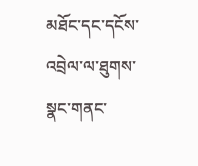མཐོང་དང་དངོས་འབྲེལ་ལ་ཐུགས་སྣང་གནང་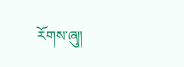རོགས་ཞུ༎